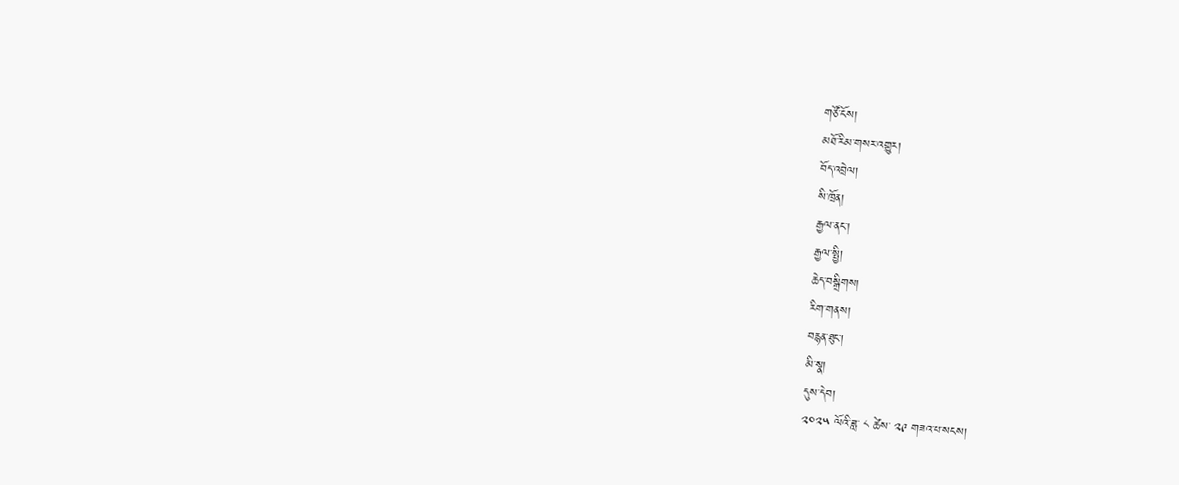གཙོ་ངོས།
མཐོ་རིམ་གསར་འགྱུར།
བོད་འབྲེལ།
སི་ཁྲོན།
རྒྱལ་ནང་།
རྒྱལ་སྤྱི།
ཆེད་བསྒྲིགས།
རིག་གནས།
བརྙན་ཐུང་།
མི་སྣ།
དུས་དེབ།
༢༠༢༥ ལོའི་ཟླ་ ༨ ཚེས་ ༢༩ གཟའ་པ་སངས།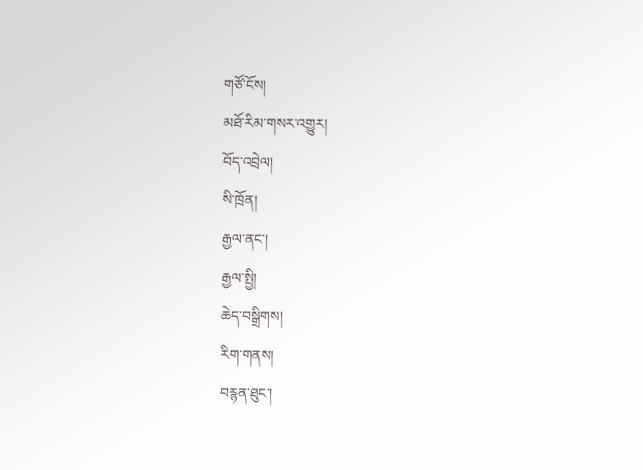གཙོ་ངོས།
མཐོ་རིམ་གསར་འགྱུར།
བོད་འབྲེལ།
སི་ཁྲོན།
རྒྱལ་ནང་།
རྒྱལ་སྤྱི།
ཆེད་བསྒྲིགས།
རིག་གནས།
བརྙན་ཐུང་།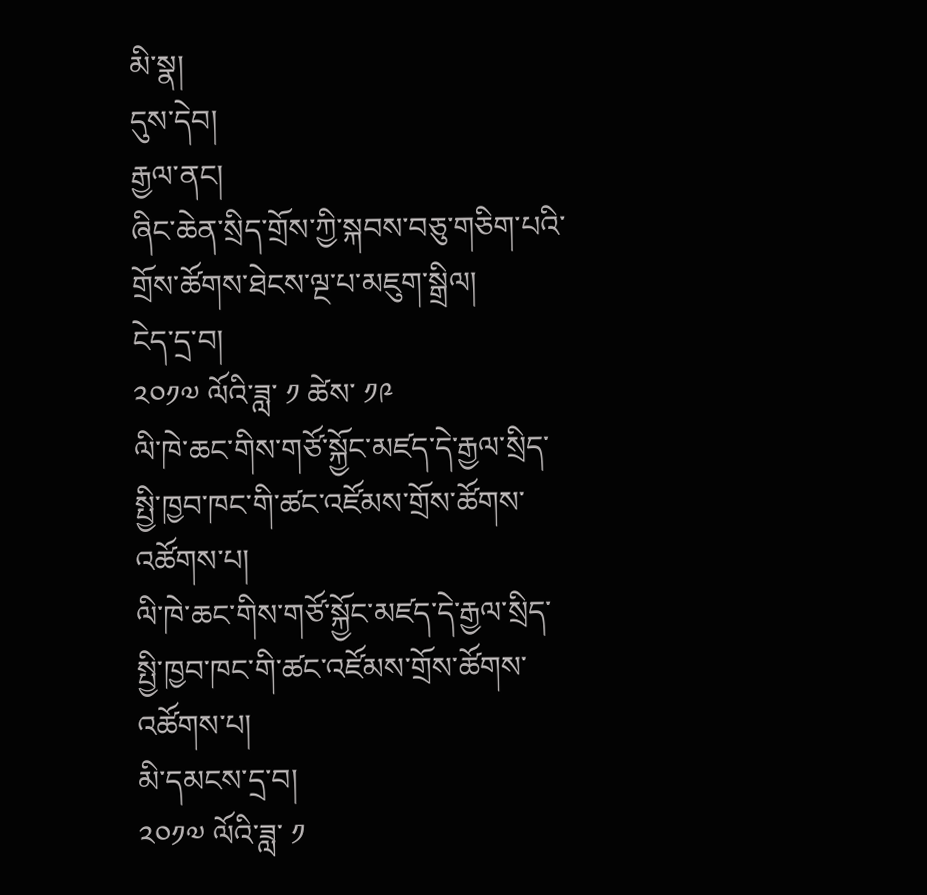མི་སྣ།
དུས་དེབ།
རྒྱལ་ནང།
ཞིང་ཆེན་སྲིད་གྲོས་ཀྱི་སྐབས་བཅུ་གཅིག་པའི་གྲོས་ཚོགས་ཐེངས་ལྔ་པ་མཇུག་སྒྲིལ།
ངེད་དྲ་བ།
༢༠༡༧ ལོའི་ཟླ་ ༡ ཚེས་ ༡༩
ལི་ཁེ་ཆང་གིས་གཙོ་སྐྱོང་མཛད་དེ་རྒྱལ་སྲིད་སྤྱི་ཁྱབ་ཁང་གི་ཚང་འཛོམས་གྲོས་ཚོགས་འཚོགས་པ།
ལི་ཁེ་ཆང་གིས་གཙོ་སྐྱོང་མཛད་དེ་རྒྱལ་སྲིད་སྤྱི་ཁྱབ་ཁང་གི་ཚང་འཛོམས་གྲོས་ཚོགས་འཚོགས་པ།
མི་དམངས་དྲ་བ།
༢༠༡༧ ལོའི་ཟླ་ ༡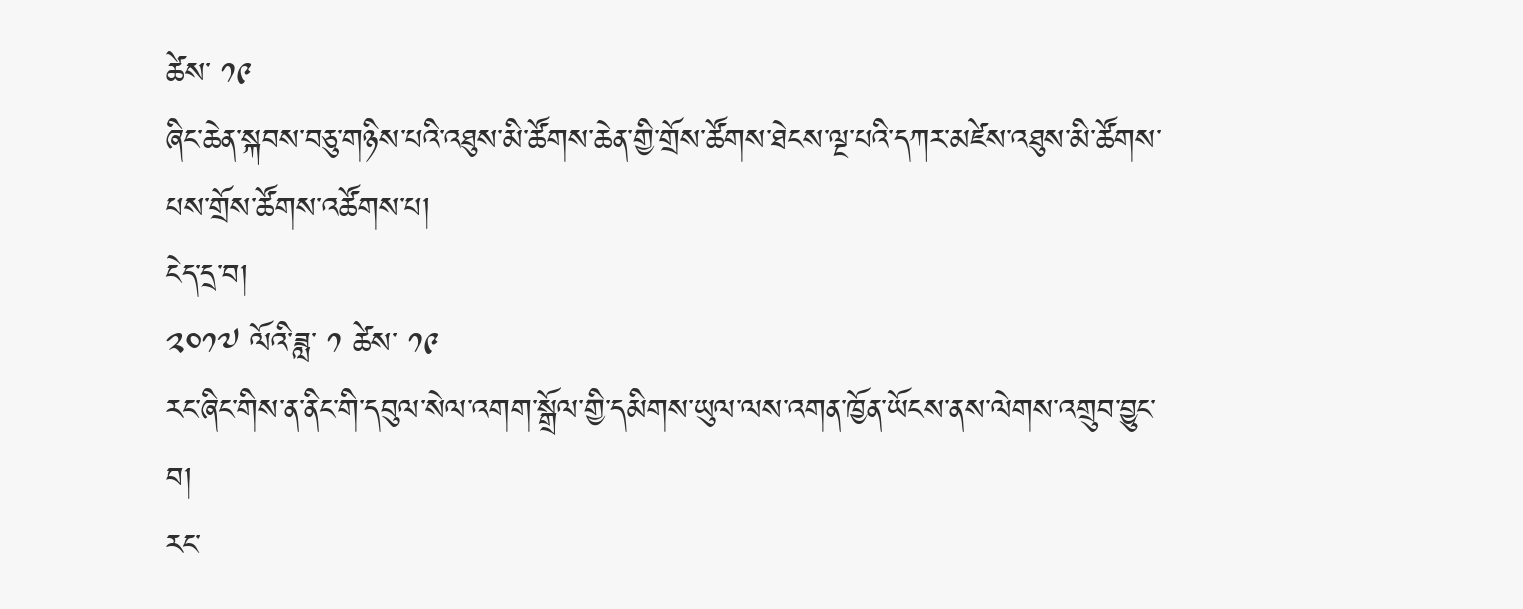ཚེས་ ༡༩
ཞིང་ཆེན་སྐབས་བཅུ་གཉིས་པའི་འཐུས་མི་ཚོགས་ཆེན་གྱི་གྲོས་ཚོགས་ཐེངས་ལྔ་པའི་དཀར་མཛེས་འཐུས་མི་ཚོགས་པས་གྲོས་ཚོགས་འཚོགས་པ།
ངེད་དྲ་བ།
༢༠༡༧ ལོའི་ཟླ་ ༡ ཚེས་ ༡༩
རང་ཞིང་གིས་ན་ནིང་གི་དབུལ་སེལ་འགག་སྒྲོལ་གྱི་དམིགས་ཡུལ་ལས་འགན་ཁྱོན་ཡོངས་ནས་ལེགས་འགྲུབ་བྱུང་བ།
རང་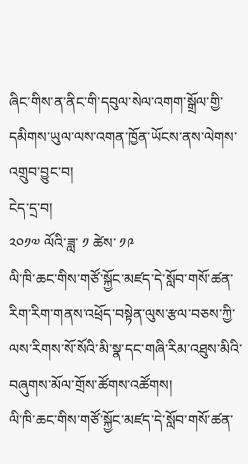ཞིང་གིས་ན་ནིང་གི་དབུལ་སེལ་འགག་སྒྲོལ་གྱི་དམིགས་ཡུལ་ལས་འགན་ཁྱོན་ཡོངས་ནས་ལེགས་འགྲུབ་བྱུང་བ།
ངེད་དྲ་བ།
༢༠༡༧ ལོའི་ཟླ་ ༡ ཚེས་ ༡༩
ལི་ཁི་ཆང་གིས་གཙོ་སྐྱོང་མཛད་དེ་སློབ་གསོ་ཚན་རིག་རིག་གནས་འཕྲོད་བསྟེན་ལུས་རྩལ་བཅས་ཀྱི་ལས་རིགས་སོ་སོའི་མི་སྣ་དང་གཞི་རིམ་འཐུས་མིའི་བཞུགས་མོལ་གྲོས་ཚོགས་འཚོགས།
ལི་ཁི་ཆང་གིས་གཙོ་སྐྱོང་མཛད་དེ་སློབ་གསོ་ཚན་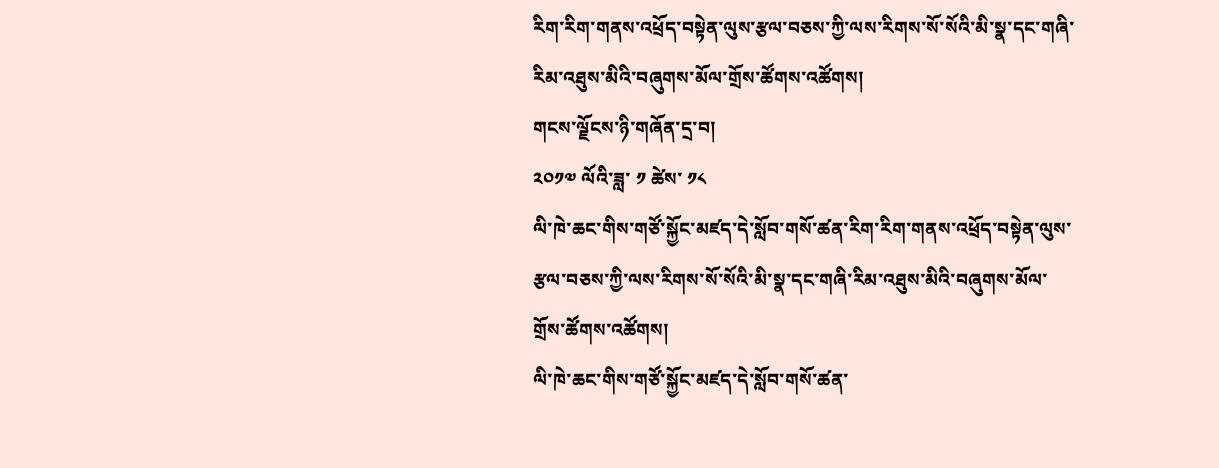རིག་རིག་གནས་འཕྲོད་བསྟེན་ལུས་རྩལ་བཅས་ཀྱི་ལས་རིགས་སོ་སོའི་མི་སྣ་དང་གཞི་རིམ་འཐུས་མིའི་བཞུགས་མོལ་གྲོས་ཚོགས་འཚོགས།
གངས་ལྗོངས་ཉི་གཞོན་དྲ་བ།
༢༠༡༧ ལོའི་ཟླ་ ༡ ཚེས་ ༡༨
ལི་ཁེ་ཆང་གིས་གཙོ་སྐྱོང་མཛད་དེ་སློབ་གསོ་ཚན་རིག་རིག་གནས་འཕྲོད་བསྟེན་ལུས་རྩལ་བཅས་ཀྱི་ལས་རིགས་སོ་སོའི་མི་སྣ་དང་གཞི་རིམ་འཐུས་མིའི་བཞུགས་མོལ་གྲོས་ཚོགས་འཚོགས།
ལི་ཁེ་ཆང་གིས་གཙོ་སྐྱོང་མཛད་དེ་སློབ་གསོ་ཚན་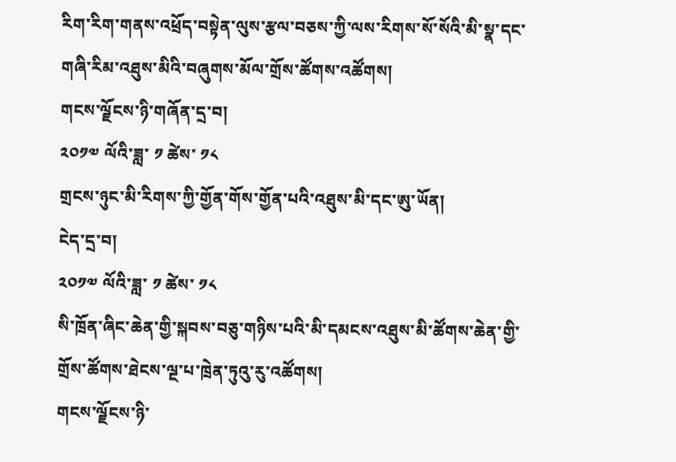རིག་རིག་གནས་འཕྲོད་བསྟེན་ལུས་རྩལ་བཅས་ཀྱི་ལས་རིགས་སོ་སོའི་མི་སྣ་དང་གཞི་རིམ་འཐུས་མིའི་བཞུགས་མོལ་གྲོས་ཚོགས་འཚོགས།
གངས་ལྗོངས་ཉི་གཞོན་དྲ་བ།
༢༠༡༧ ལོའི་ཟླ་ ༡ ཚེས་ ༡༨
གྲངས་ཉུང་མི་རིགས་ཀྱི་གྱོན་གོས་གྱོན་པའི་འཐུས་མི་དང་ཨུ་ཡོན།
ངེད་དྲ་བ།
༢༠༡༧ ལོའི་ཟླ་ ༡ ཚེས་ ༡༨
སི་ཁྲོན་ཞིང་ཆེན་གྱི་སྐབས་བཅུ་གཉིས་པའི་མི་དམངས་འཐུས་མི་ཚོགས་ཆེན་གྱི་གྲོས་ཚོགས་ཐེངས་ལྔ་པ་ཁྲེན་ཏུའུ་རུ་འཚོགས།
གངས་ལྗོངས་ཉི་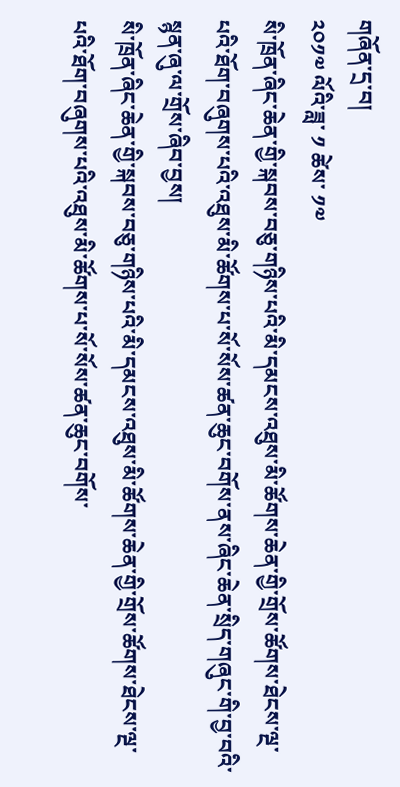གཞོན་དྲ་བ།
༢༠༡༧ ལོའི་ཟླ་ ༡ ཚེས་ ༡༧
སི་ཁྲོན་ཞིང་ཆེན་གྱི་སྐབས་བཅུ་གཉིས་པའི་མི་དམངས་འཐུས་མི་ཚོགས་ཆེན་གྱི་གྲོས་ཚོགས་ཐེངས་ལྔ་པའི་ཐོག་བཞུགས་པའི་འཐུས་མི་ཚོགས་པ་སོ་སོས་ཚན་ཆུང་བགོས་ནས་ཞིང་ཆེན་སྲིད་གཞུང་གི་བྱ་བའི་སྙན་ཞུ་ལ་གྲོས་ཞིབ་བྱས།
སི་ཁྲོན་ཞིང་ཆེན་གྱི་སྐབས་བཅུ་གཉིས་པའི་མི་དམངས་འཐུས་མི་ཚོགས་ཆེན་གྱི་གྲོས་ཚོགས་ཐེངས་ལྔ་པའི་ཐོག་བཞུགས་པའི་འཐུས་མི་ཚོགས་པ་སོ་སོས་ཚན་ཆུང་བགོས་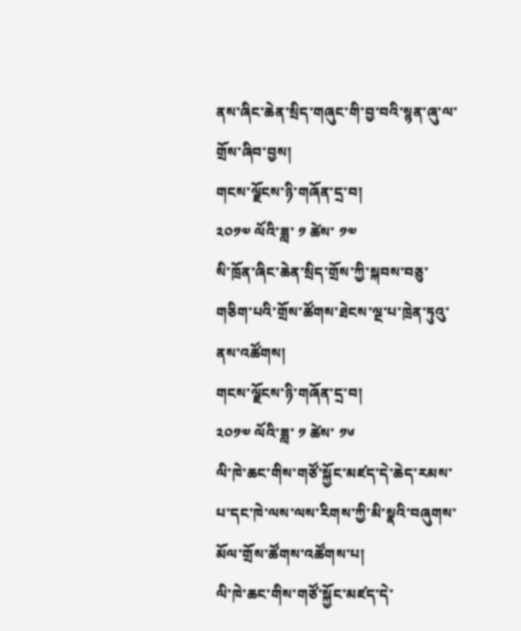ནས་ཞིང་ཆེན་སྲིད་གཞུང་གི་བྱ་བའི་སྙན་ཞུ་ལ་གྲོས་ཞིབ་བྱས།
གངས་ལྗོངས་ཉི་གཞོན་དྲ་བ།
༢༠༡༧ ལོའི་ཟླ་ ༡ ཚེས་ ༡༧
སི་ཁྲོན་ཞིང་ཆེན་སྲིད་གྲོས་ཀྱི་སྐབས་བཅུ་གཅིག་པའི་གྲོས་ཚོགས་ཐེངས་ལྔ་པ་ཁྲེན་ཏུའུ་ནས་འཚོགས།
གངས་ལྗོངས་ཉི་གཞོན་དྲ་བ།
༢༠༡༧ ལོའི་ཟླ་ ༡ ཚེས་ ༡༦
ལི་ཁེ་ཆང་གིས་གཙོ་སྐྱོང་མཛད་དེ་ཆེད་རམས་པ་དང་ཁེ་ལས་ལས་རིགས་ཀྱི་མི་སྣའི་བཞུགས་མོལ་གྲོས་ཚོགས་འཚོགས་པ།
ལི་ཁེ་ཆང་གིས་གཙོ་སྐྱོང་མཛད་དེ་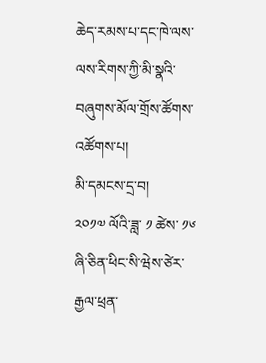ཆེད་རམས་པ་དང་ཁེ་ལས་ལས་རིགས་ཀྱི་མི་སྣའི་བཞུགས་མོལ་གྲོས་ཚོགས་འཚོགས་པ།
མི་དམངས་དྲ་བ།
༢༠༡༧ ལོའི་ཟླ་ ༡ ཚེས་ ༡༦
ཞི་ཅིན་ཕིང་སི་ཝེས་ཙེར་རྒྱལ་ཕྲན་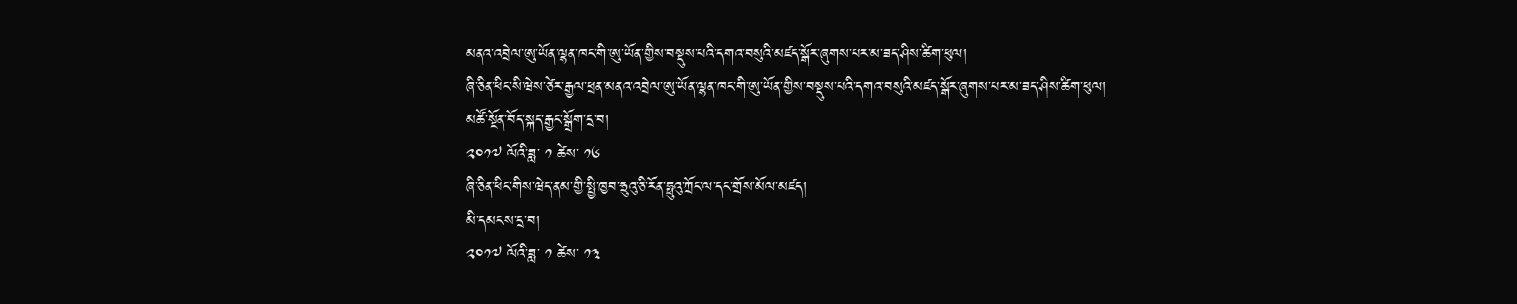མནའ་འབྲེལ་ཨུ་ཡོན་ལྷན་ཁང་གི་ཨུ་ཡོན་གྱིས་བསྡུས་པའི་དགའ་བསུའི་མཛད་སྒོར་ཞུགས་པར་མ་ཟད་ཤིས་ཚིག་ཕུལ།
ཞི་ཅིན་ཕིང་སི་ཝེས་ཙེར་རྒྱལ་ཕྲན་མནའ་འབྲེལ་ཨུ་ཡོན་ལྷན་ཁང་གི་ཨུ་ཡོན་གྱིས་བསྡུས་པའི་དགའ་བསུའི་མཛད་སྒོར་ཞུགས་པར་མ་ཟད་ཤིས་ཚིག་ཕུལ།
མཚོ་སྔོན་བོད་སྐད་རྒྱང་སྒྲོག་དྲ་བ།
༢༠༡༧ ལོའི་ཟླ་ ༡ ཚེས་ ༡༦
ཞི་ཅིན་ཕིང་གིས་ཝེད་ནམ་གྱི་སྤྱི་ཁྱབ་ཧྲུའུ་ཅི་རོན་ཧྥུའུ་ཀྲོང་ལ་དང་གྲོས་མོལ་མཛད།
མི་དམངས་དྲ་བ།
༢༠༡༧ ལོའི་ཟླ་ ༡ ཚེས་ ༡༣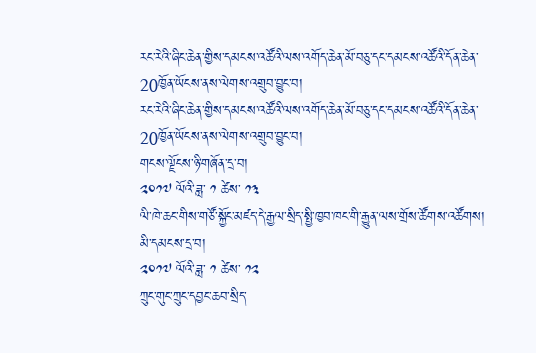རང་རེའི་ཞིང་ཆེན་གྱིས་དམངས་འཚོའི་ལས་འགོད་ཆེན་མོ་བཅུ་དང་དམངས་འཚོའི་དོན་ཆེན་20ཁྱོན་ཡོངས་ནས་ལེགས་འགྲུབ་བྱུང་བ།
རང་རེའི་ཞིང་ཆེན་གྱིས་དམངས་འཚོའི་ལས་འགོད་ཆེན་མོ་བཅུ་དང་དམངས་འཚོའི་དོན་ཆེན་20ཁྱོན་ཡོངས་ནས་ལེགས་འགྲུབ་བྱུང་བ།
གངས་ལྗོངས་ཉི་གཞོན་དྲ་བ།
༢༠༡༧ ལོའི་ཟླ་ ༡ ཚེས་ ༡༣
ལི་ཁེ་ཆང་གིས་གཙོ་སྐྱོང་མཛད་དེ་རྒྱལ་སྲིད་སྤྱི་ཁྱབ་ཁང་གི་རྒྱུན་ལས་གྲོས་ཚོགས་འཚོགས།
མི་དམངས་དྲ་བ།
༢༠༡༧ ལོའི་ཟླ་ ༡ ཚེས་ ༡༢
ཀྲུང་གུང་ཀྲུང་དབྱང་ཆབ་སྲིད་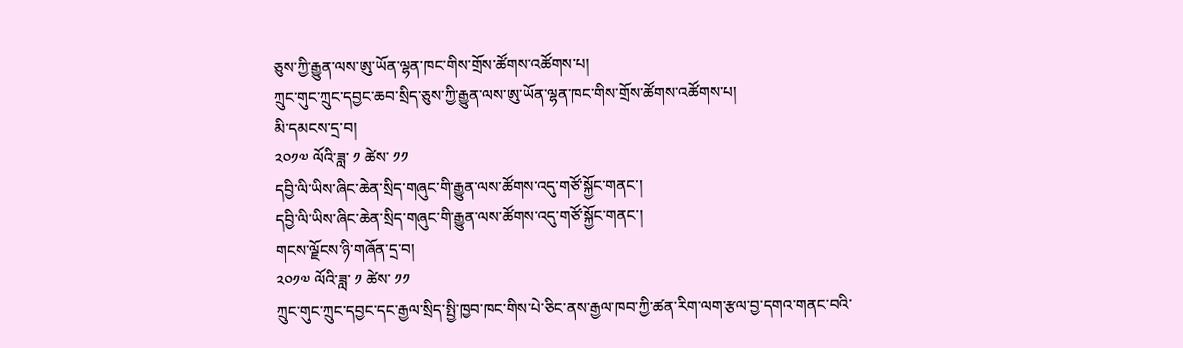ཅུས་ཀྱི་རྒྱུན་ལས་ཨུ་ཡོན་ལྷན་ཁང་གིས་གྲོས་ཚོགས་འཚོགས་པ།
ཀྲུང་གུང་ཀྲུང་དབྱང་ཆབ་སྲིད་ཅུས་ཀྱི་རྒྱུན་ལས་ཨུ་ཡོན་ལྷན་ཁང་གིས་གྲོས་ཚོགས་འཚོགས་པ།
མི་དམངས་དྲ་བ།
༢༠༡༧ ལོའི་ཟླ་ ༡ ཚེས་ ༡༡
དབྱི་ལི་ཡིས་ཞིང་ཆེན་སྲིད་གཞུང་གི་རྒྱུན་ལས་ཚོགས་འདུ་གཙོ་སྐྱོང་གནང་།
དབྱི་ལི་ཡིས་ཞིང་ཆེན་སྲིད་གཞུང་གི་རྒྱུན་ལས་ཚོགས་འདུ་གཙོ་སྐྱོང་གནང་།
གངས་ལྗོངས་ཉི་གཞོན་དྲ་བ།
༢༠༡༧ ལོའི་ཟླ་ ༡ ཚེས་ ༡༡
ཀྲུང་གུང་ཀྲུང་དབྱང་དང་རྒྱལ་སྲིད་སྤྱི་ཁྱབ་ཁང་གིས་པེ་ཅིང་ནས་རྒྱལ་ཁབ་ཀྱི་ཚན་རིག་ལག་རྩལ་བྱ་དགའ་གནང་བའི་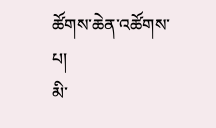ཚོགས་ཆེན་འཚོགས་པ།
མི་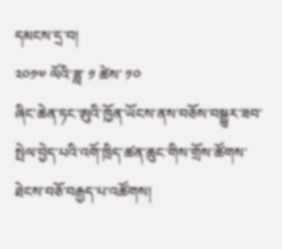དམངས་དྲ་བ།
༢༠༡༧ ལོའི་ཟླ་ ༡ ཚེས་ ༡༠
ཞིང་ཆེན་ཏང་ཨུའི་ཁྱོན་ཡོངས་ནས་བཅོས་བསྒྱུར་ཟབ་སྤེལ་བྱེད་པའི་འགོ་ཁྲིད་ཚན་ཆུང་གིས་གྲོས་ཚོགས་ཐེངས་བཅོ་བརྒྱད་པ་འཚོགས།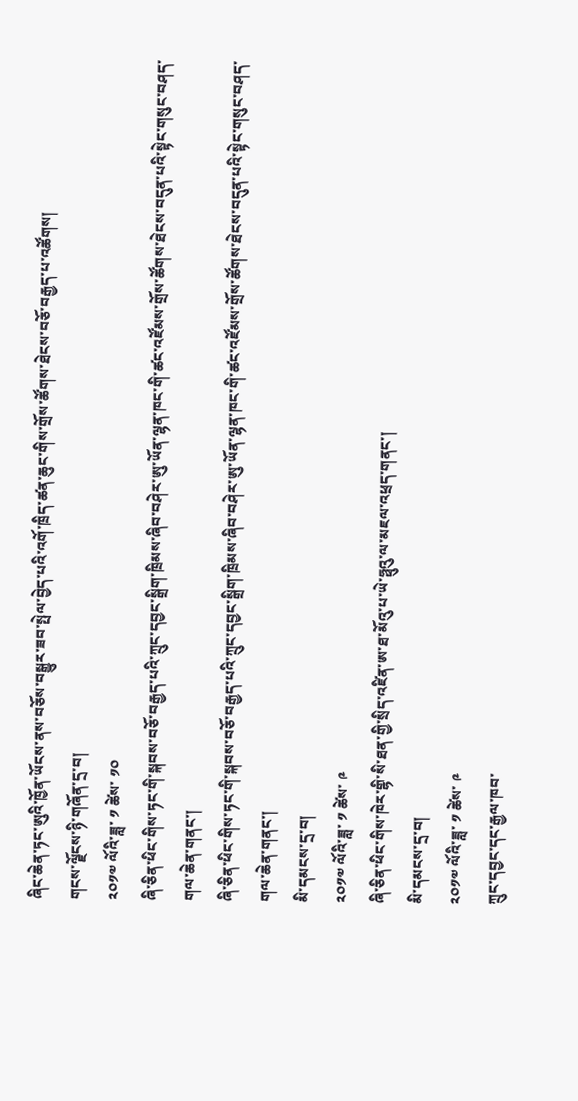ཞིང་ཆེན་ཏང་ཨུའི་ཁྱོན་ཡོངས་ནས་བཅོས་བསྒྱུར་ཟབ་སྤེལ་བྱེད་པའི་འགོ་ཁྲིད་ཚན་ཆུང་གིས་གྲོས་ཚོགས་ཐེངས་བཅོ་བརྒྱད་པ་འཚོགས།
གངས་ལྗོངས་ཉི་གཞོན་དྲ་བ།
༢༠༡༧ ལོའི་ཟླ་ ༡ ཚེས་ ༡༠
ཞི་ཅིན་ཕིང་གིས་ཏང་གི་སྐབས་བཅོ་བརྒྱད་པའི་ཀྲུང་དབྱང་སྒྲིག་ཁྲིམས་ཞིབ་བཤེར་ཨུ་ཡོན་ལྷན་ཁང་གི་ཚང་འཛོམས་གྲོས་ཚོགས་ཐེངས་བདུན་པའི་སྟེང་གསུང་བཤད་གལ་ཆེན་གནང་།
ཞི་ཅིན་ཕིང་གིས་ཏང་གི་སྐབས་བཅོ་བརྒྱད་པའི་ཀྲུང་དབྱང་སྒྲིག་ཁྲིམས་ཞིབ་བཤེར་ཨུ་ཡོན་ལྷན་ཁང་གི་ཚང་འཛོམས་གྲོས་ཚོགས་ཐེངས་བདུན་པའི་སྟེང་གསུང་བཤད་གལ་ཆེན་གནང་།
མི་དམངས་དྲ་བ།
༢༠༡༧ ལོའི་ཟླ་ ༡ ཚེས་ ༩
ཞི་ཅིན་ཕིང་གིས་ཁེར་གྷི་སི་ཐན་གྱི་སྲིད་འཛིན་ཨ་ཐ་མོའུ་པ་ཡེ་ཧྥུའུ་ལ་མཇལ་འཕྲད་གནང་།
མི་དམངས་དྲ་བ།
༢༠༡༧ ལོའི་ཟླ་ ༡ ཚེས་ ༩
ཀྲུང་དབྱང་དང་རྒྱལ་ཁབ་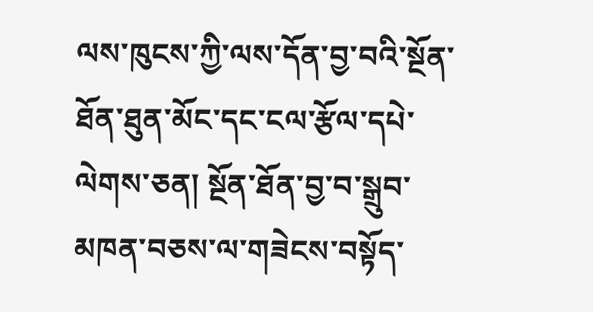ལས་ཁུངས་ཀྱི་ལས་དོན་བྱ་བའི་སྔོན་ཐོན་ཐུན་མོང་དང་ངལ་རྩོལ་དཔེ་ལེགས་ཅན། སྔོན་ཐོན་བྱ་བ་སྒྲུབ་མཁན་བཅས་ལ་གཟེངས་བསྟོད་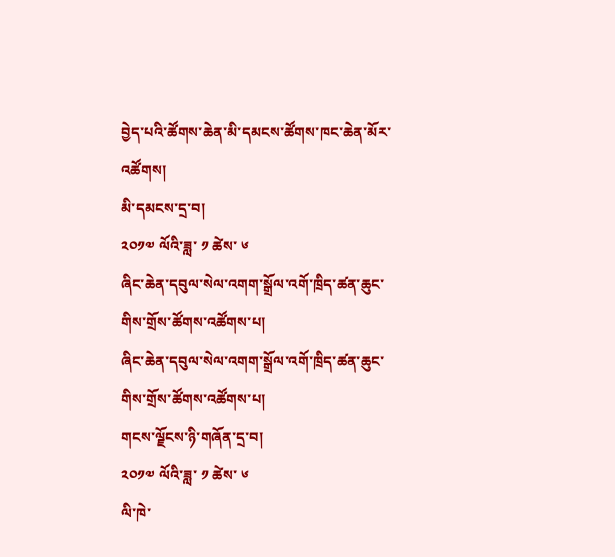བྱེད་པའི་ཚོགས་ཆེན་མི་དམངས་ཚོགས་ཁང་ཆེན་མོར་འཚོགས།
མི་དམངས་དྲ་བ།
༢༠༡༧ ལོའི་ཟླ་ ༡ ཚེས་ ༦
ཞིང་ཆེན་དབུལ་སེལ་འགག་སྒྲོལ་འགོ་ཁྲིད་ཚན་ཆུང་གིས་གྲོས་ཚོགས་འཚོགས་པ།
ཞིང་ཆེན་དབུལ་སེལ་འགག་སྒྲོལ་འགོ་ཁྲིད་ཚན་ཆུང་གིས་གྲོས་ཚོགས་འཚོགས་པ།
གངས་ལྗོངས་ཉི་གཞོན་དྲ་བ།
༢༠༡༧ ལོའི་ཟླ་ ༡ ཚེས་ ༦
ལི་ཁེ་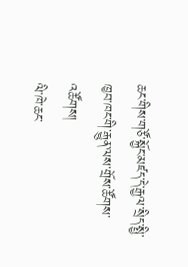ཆང་གིས་གཙོ་སྐྱོང་མཛད་དེ་རྒྱལ་སྲིད་སྤྱི་ཁྱབ་ཁང་གི་རྒྱུན་ལས་གྲོས་ཚོགས་འཚོགས།
ལི་ཁེ་ཆང་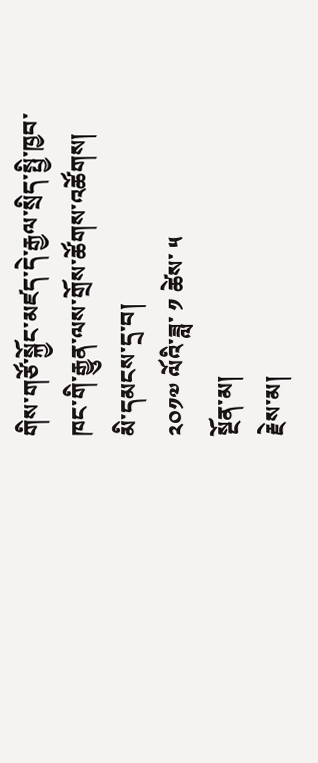གིས་གཙོ་སྐྱོང་མཛད་དེ་རྒྱལ་སྲིད་སྤྱི་ཁྱབ་ཁང་གི་རྒྱུན་ལས་གྲོས་ཚོགས་འཚོགས།
མི་དམངས་དྲ་བ།
༢༠༡༧ ལོའི་ཟླ་ ༡ ཚེས་ ༥
སྔོན་མ།
རྗེས་མ།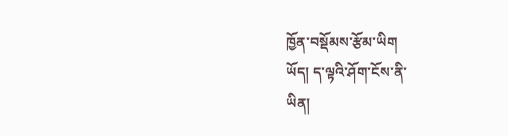ཁྱོན་བསྡོམས་རྩོམ་ཡིག
ཡོད། ད་ལྟའི་ཤོག་ངོས་ནི་
ཡིན།